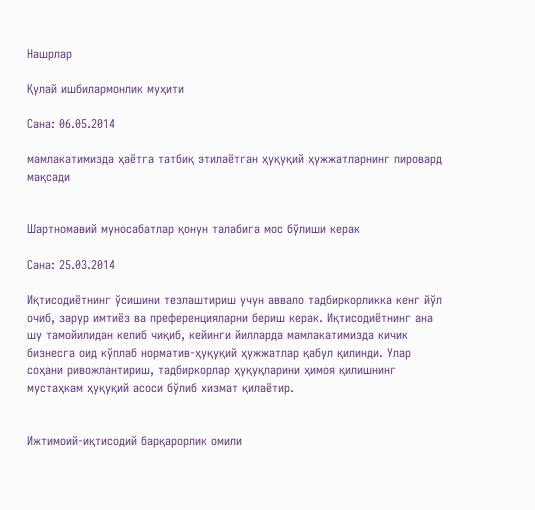Нашрлар

Қулай ишбилармонлик муҳити

Сана: 06.05.2014

мамлакатимизда ҳаётга татбиқ этилаётган ҳуқуқий ҳужжатларнинг пировард мақсади


Шартномавий муносабатлар қонун талабига мос бўлиши керак

Сана: 25.03.2014

Иқтисодиётнинг ўсишини тезлаштириш учун аввало тадбиркорликка кенг йўл очиб, зарур имтиёз ва преференцияларни бериш керак. Иқтисодиётнинг ана шу тамойилидан келиб чиқиб, кейинги йилларда мамлакатимизда кичик бизнесга оид кўплаб норматив-ҳуқуқий ҳужжатлар қабул қилинди. Улар соҳани ривожлантириш, тадбиркорлар ҳуқуқларини ҳимоя қилишнинг мустаҳкам ҳуқуқий асоси бўлиб хизмат қилаётир.


Ижтимоий-иқтисодий барқарорлик омили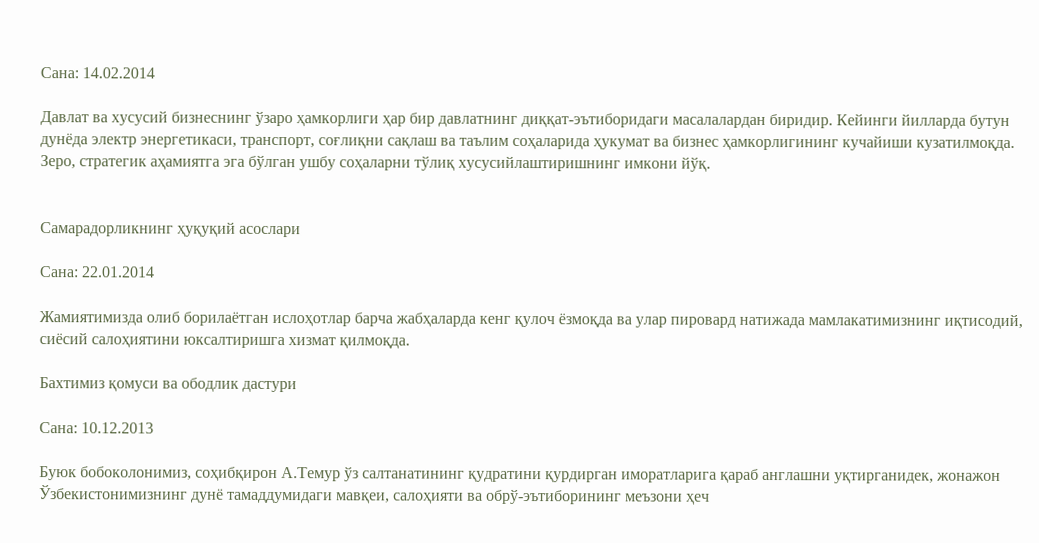Сана: 14.02.2014

Давлат ва хусусий бизнеснинг ўзаро ҳамкорлиги ҳар бир давлатнинг диққат-эътиборидаги масалалардан биридир. Кейинги йилларда бутун дунёда электр энергетикаси, транспорт, соғлиқни сақлаш ва таълим соҳаларида ҳукумат ва бизнес ҳамкорлигининг кучайиши кузатилмоқда. Зеро, стратегик аҳамиятга эга бўлган ушбу соҳаларни тўлиқ хусусийлаштиришнинг имкони йўқ.


Самарадорликнинг ҳуқуқий асослари

Сана: 22.01.2014

Жамиятимизда олиб борилаётган ислоҳотлар барча жабҳаларда кенг қулоч ёзмоқда ва улар пировард натижада мамлакатимизнинг иқтисодий, сиёсий салоҳиятини юксалтиришга хизмат қилмоқда.

Бахтимиз қомуси ва ободлик дастури

Сана: 10.12.2013

Буюк бобоколонимиз, соҳибқирон А.Темур ўз салтанатининг қудратини қурдирган иморатларига қараб англашни уқтирганидек, жонажон Ўзбекистонимизнинг дунё тамаддумидаги мавқеи, салоҳияти ва обрў-эътиборининг меъзони ҳеч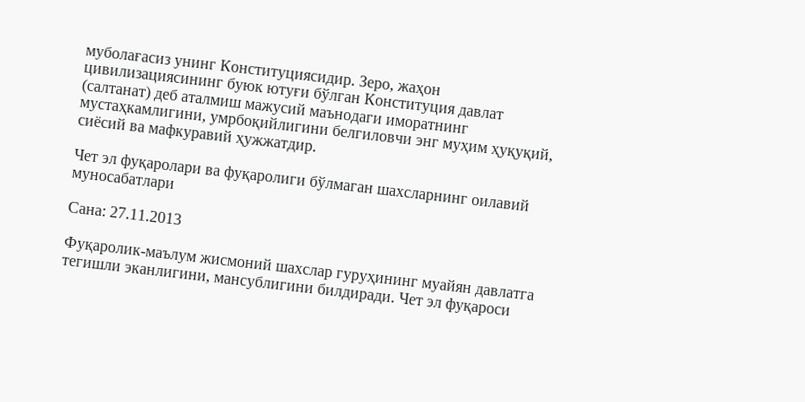муболағасиз унинг Конституциясидир. Зеро, жаҳон цивилизациясининг буюк ютуғи бўлган Конституция давлат (салтанат) деб аталмиш мажусий маънодаги иморатнинг мустаҳкамлигини, умрбоқийлигини белгиловчи энг муҳим ҳуқуқий, сиёсий ва мафкуравий ҳужжатдир.

Чет эл фуқаролари ва фуқаролиги бўлмаган шахсларнинг оилавий муносабатлари

Сана: 27.11.2013

Фуқаролик-маълум жисмоний шахслар гуруҳининг муайян давлатга тегишли эканлигини, мансублигини билдиради. Чет эл фуқароси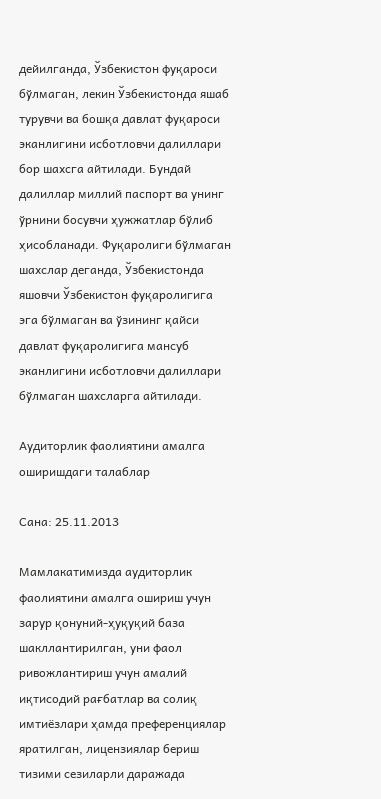дейилганда, Ўзбекистон фуқароси бўлмаган, лекин Ўзбекистонда яшаб турувчи ва бошқа давлат фуқароси эканлигини исботловчи далиллари бор шахсга айтилади. Бундай далиллар миллий паспорт ва унинг ўрнини босувчи ҳужжатлар бўлиб ҳисобланади. Фуқаролиги бўлмаган шахслар деганда, Ўзбекистонда яшовчи Ўзбекистон фуқаролигига эга бўлмаган ва ўзининг қайси давлат фуқаролигига мансуб эканлигини исботловчи далиллари бўлмаган шахсларга айтилади.

Аудиторлик фаолиятини амалга оширишдаги талаблар

Сана: 25.11.2013

Мамлакатимизда аудиторлик фаолиятини амалга ошириш учун зарур қонуний-ҳуқуқий база шакллантирилган, уни фаол ривожлантириш учун амалий иқтисодий рағбатлар ва солиқ имтиёзлари ҳамда преференциялар яратилган, лицензиялар бериш тизими сезиларли даражада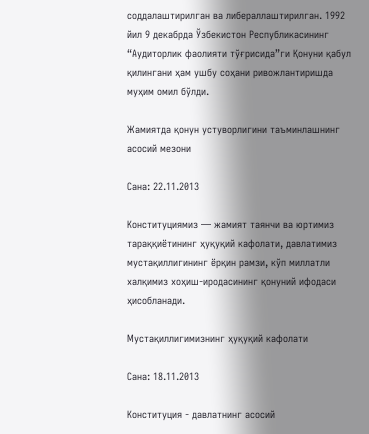соддалаштирилган ва либераллаштирилган. 1992 йил 9 декабрда Ўзбекистон Республикасининг “Аудиторлик фаолияти тўғрисида”ги Қонуни қабул қилингани ҳам ушбу соҳани ривожлантиришда муҳим омил бўлди.

Жамиятда қонун устуворлигини таъминлашнинг асосий мезони

Сана: 22.11.2013

Конституциямиз — жамият таянчи ва юртимиз тараққиётининг ҳуқуқий кафолати, давлатимиз мустақиллигининг ёрқин рамзи, кўп миллатли халқимиз хоҳиш-иродасининг қонуний ифодаси ҳисобланади.

Мустақиллигимизнинг ҳуқуқий кафолати

Сана: 18.11.2013

Конституция - давлатнинг асосий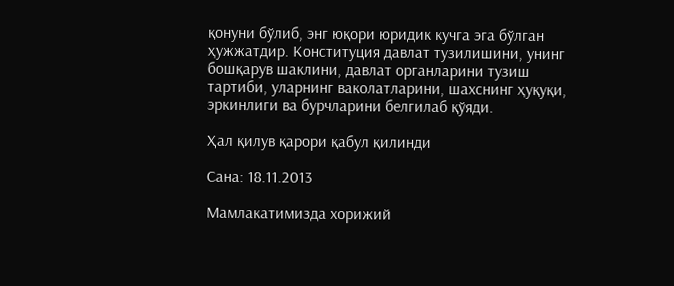қонуни бўлиб, энг юқори юридик кучга эга бўлган ҳужжатдир. Конституция давлат тузилишини, унинг бошқарув шаклини, давлат органларини тузиш тартиби, уларнинг ваколатларини, шахснинг ҳуқуқи, эркинлиги ва бурчларини белгилаб қўяди.

Ҳал қилув қарори қабул қилинди

Сана: 18.11.2013

Мамлакатимизда хорижий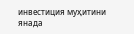инвестиция муҳитини янада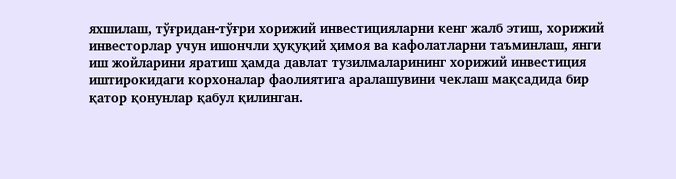яхшилаш, тўғридан-тўғри хорижий инвестицияларни кенг жалб этиш, хорижий инвесторлар учун ишончли ҳуқуқий ҳимоя ва кафолатларни таъминлаш, янги иш жойларини яратиш ҳамда давлат тузилмаларининг хорижий инвестиция иштирокидаги корхоналар фаолиятига аралашувини чеклаш мақсадида бир қатор қонунлар қабул қилинган.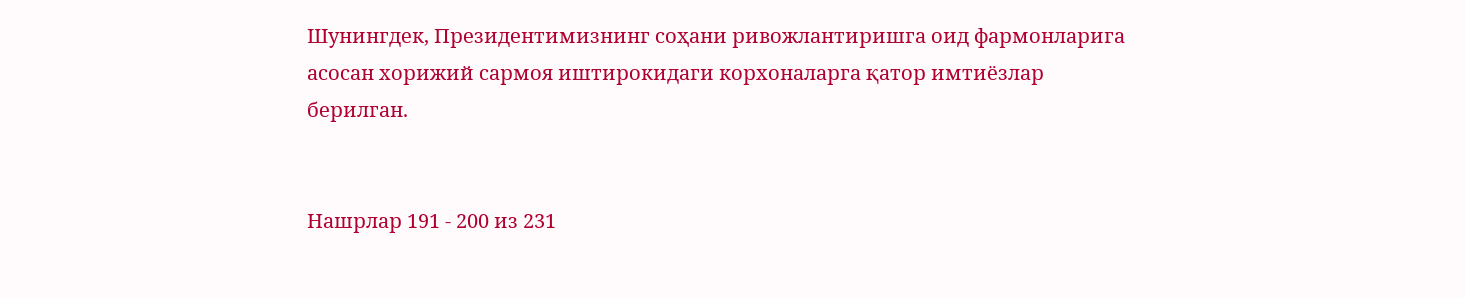Шунингдек, Президентимизнинг соҳани ривожлантиришга оид фармонларига асосан хорижий сармоя иштирокидаги корхоналарга қатор имтиёзлар берилган.


Нашрлар 191 - 200 из 231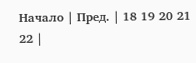Начало | Пред. | 18 19 20 21 22 |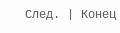След. | Конец